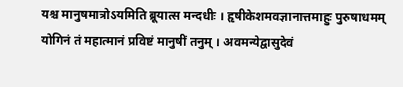यश्च मानुषमात्रोऽयमिति ब्रूयात्स मन्दधीः । हृषीकेशमवज्ञानात्तमाहुः पुरुषाधमम्
योगिनं तं महात्मानं प्रविष्टं मानुषीं तनुम् । अवमन्येद्वासुदेवं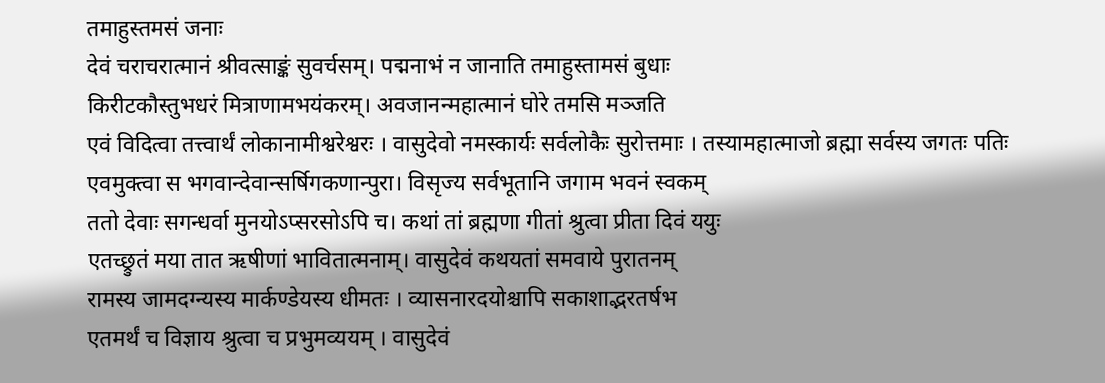तमाहुस्तमसं जनाः
देवं चराचरात्मानं श्रीवत्साङ्कं सुवर्चसम्। पद्मनाभं न जानाति तमाहुस्तामसं बुधाः
किरीटकौस्तुभधरं मित्राणामभयंकरम्। अवजानन्महात्मानं घोरे तमसि मञ्जति
एवं विदित्वा तत्त्वार्थं लोकानामीश्वरेश्वरः । वासुदेवो नमस्कार्यः सर्वलोकैः सुरोत्तमाः । तस्यामहात्माजो ब्रह्मा सर्वस्य जगतः पतिः
एवमुक्त्वा स भगवान्देवान्सर्षिगकणान्पुरा। विसृज्य सर्वभूतानि जगाम भवनं स्वकम्
ततो देवाः सगन्धर्वा मुनयोऽप्सरसोऽपि च। कथां तां ब्रह्मणा गीतां श्रुत्वा प्रीता दिवं ययुः
एतच्छ्रुतं मया तात ऋषीणां भावितात्मनाम्। वासुदेवं कथयतां समवाये पुरातनम्
रामस्य जामदग्न्यस्य मार्कण्डेयस्य धीमतः । व्यासनारदयोश्चापि सकाशाद्भरतर्षभ
एतमर्थं च विज्ञाय श्रुत्वा च प्रभुमव्ययम् । वासुदेवं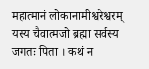महात्मानं लोकानामीश्वरेश्वरम्
यस्य चैवात्मजो ब्रह्मा सर्वस्य जगतः पिता । कथं न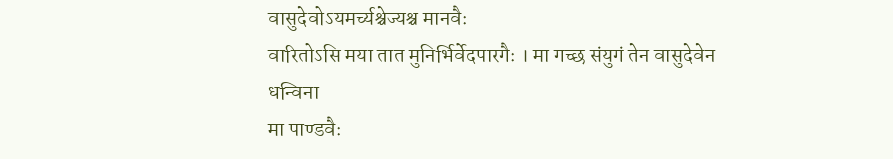वासुदेवोऽयमर्च्यश्चेज्यश्च मानवैः
वारितोऽसि मया तात मुनिर्भिर्वेदपारगैः । मा गच्छ संयुगं तेन वासुदेवेन धन्विना
मा पाण्डवैः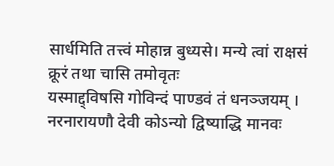सार्धमिति तत्त्वं मोहान्न बुध्यसे। मन्ये त्वां राक्षसं क्रूरं तथा चासि तमोवृतः
यस्माद्द्विषसि गोविन्दं पाण्डवं तं धनञ्जयम् । नरनारायणौ देवी कोऽन्यो द्विष्याद्धि मानवः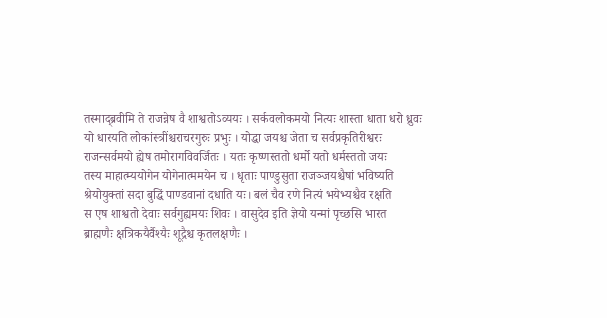तस्माद्ब्रवीमि ते राजन्नेष वै शाश्वतोऽव्ययः । सर्कवलोकमयो नित्यः शास्ता धाता धरो ध्रुवः
यो धारयति लोकांस्त्रींश्चराचरगुरुः प्रभुः । योद्धा जयश्च जेता च सर्वप्रकृतिरीश्वरः
राजन्सर्वमयो ह्येष तमोरागविवर्जितः । यतः कृष्णस्ततो धर्मो यतो धर्मस्ततो जयः
तस्य माहात्म्ययोगेन योगेनात्ममयेन च । धृताः पाण्डुसुता राजञ्जयश्चैषां भविष्यति
श्रेयोयुक्तां सदा बुद्धिं पाण्डवानां दधाति यः। बलं चैव रणे नित्यं भयेभ्यश्चैव रक्षति
स एष शाश्वतो देवाः सर्वगुह्यमयः शिवः । वासुदेव इति ज्ञेयो यन्मां पृच्छसि भारत
ब्राह्मणैः क्षत्रिकयैर्वैश्यैः शूद्रैश्च कृतलक्षणैः ।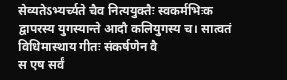सेव्यतेऽभ्यर्च्यते चैव नित्ययुक्तैः स्वकर्मभिःक
द्वापरस्य युगस्यान्ते आदौ कलियुगस्य च। सात्वतं विधिमास्थाय गीतः संकर्षणेन वै
स एष सर्वं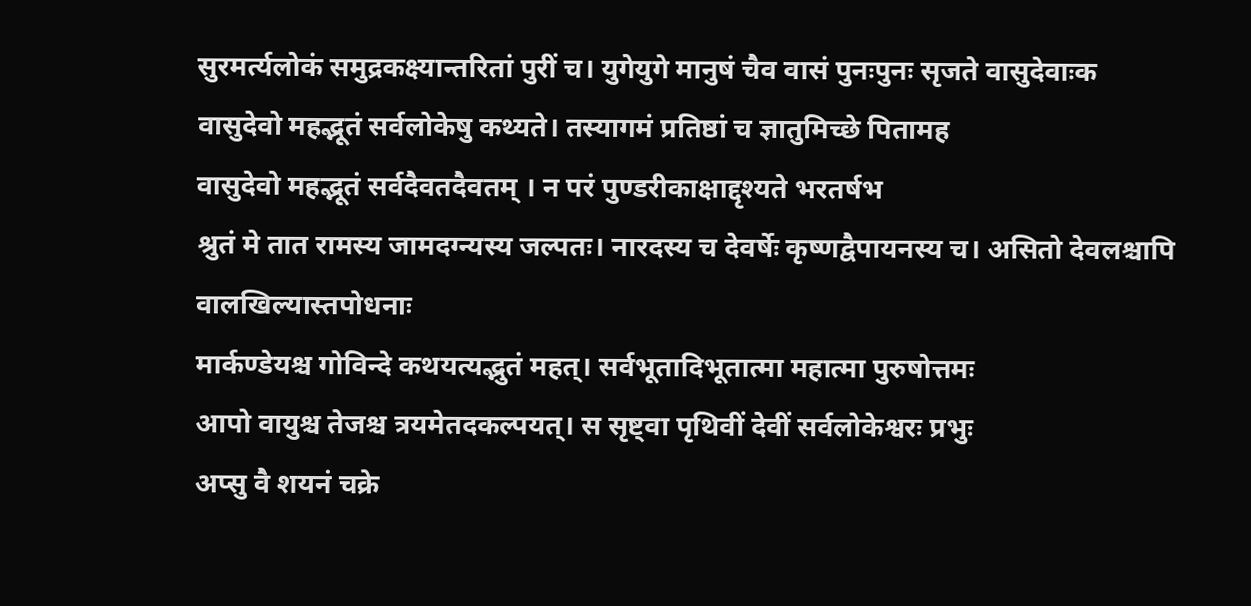सुरमर्त्यलोकं समुद्रकक्ष्यान्तरितां पुरीं च। युगेयुगे मानुषं चैव वासं पुनःपुनः सृजते वासुदेवाःक
वासुदेवो महद्भूतं सर्वलोकेषु कथ्यते। तस्यागमं प्रतिष्ठां च ज्ञातुमिच्छे पितामह
वासुदेवो महद्भूतं सर्वदैवतदैवतम् । न परं पुण्डरीकाक्षाद्दृश्यते भरतर्षभ
श्रुतं मे तात रामस्य जामदग्न्यस्य जल्पतः। नारदस्य च देवर्षेः कृष्णद्वैपायनस्य च। असितो देवलश्चापि वालखिल्यास्तपोधनाः
मार्कण्डेयश्च गोविन्दे कथयत्यद्भुतं महत्। सर्वभूतादिभूतात्मा महात्मा पुरुषोत्तमः
आपो वायुश्च तेजश्च त्रयमेतदकल्पयत्। स सृष्ट्वा पृथिवीं देवीं सर्वलोकेश्वरः प्रभुः
अप्सु वै शयनं चक्रे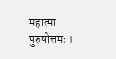महात्मा पुरुषोत्तमः ।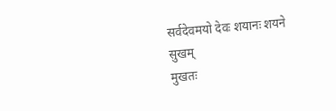सर्वदेवमयो देवः शयानः शयने सुखम्
मुखतः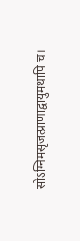सोऽग्निमसृजत्प्राणाद्वायुमथापि च।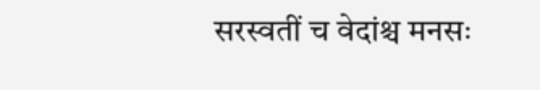सरस्वतीं च वेदांश्च मनसः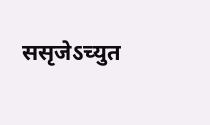ससृजेऽच्युत